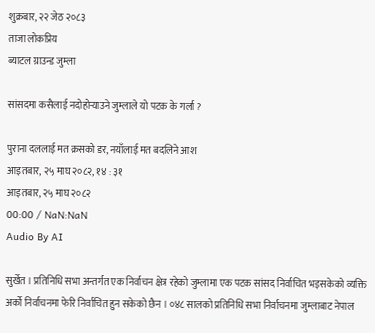शुक्रबार, २२ जेठ २०८३
ताजा लोकप्रिय
ब्याटल ग्राउन्ड जुम्ला

सांसदमा कसैलाई नदोहोर्‍याउने जुम्लाले यो पटक के गर्ला ?

पुराना दललाई मत क्रसको डर, नयाँलाई मत बदलिने आश
आइतबार, २५ माघ २०८२, १४ : ३१
आइतबार, २५ माघ २०८२
00:00 / NaN:NaN
Audio By AI

सुर्खेत । प्रतिनिधि सभा अन्तर्गत एक निर्वाचन क्षेत्र रहेको जुम्लामा एक पटक सांसद निर्वाचित भइसकेको व्यक्ति अर्को निर्वाचनमा फेरि निर्वाचित हुन सकेको छैन । ०४८ सालको प्रतिनिधि सभा निर्वाचनमा जुम्लाबाट नेपाल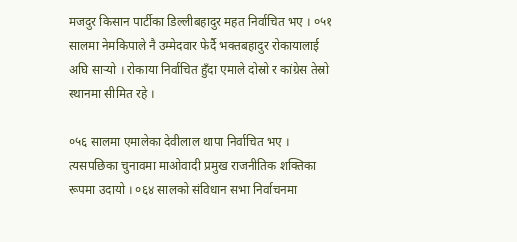मजदुर किसान पार्टीका डिल्लीबहादुर महत निर्वाचित भए । ०५१ सालमा नेमकिपाले नै उम्मेदवार फेर्दै भक्तबहादुर रोकायालाई अघि सार्‍यो । रोकाया निर्वाचित हुँदा एमाले दोस्रो र कांग्रेस तेस्रो स्थानमा सीमित रहे ।

०५६ सालमा एमालेका देवीलाल थापा निर्वाचित भए । त्यसपछिका चुनावमा माओवादी प्रमुख राजनीतिक शक्तिका रूपमा उदायो । ०६४ सालको संविधान सभा निर्वाचनमा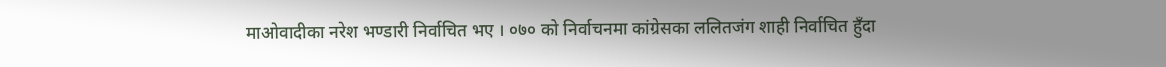माओवादीका नरेश भण्डारी निर्वाचित भए । ०७० को निर्वाचनमा कांग्रेसका ललितजंग शाही निर्वाचित हुँदा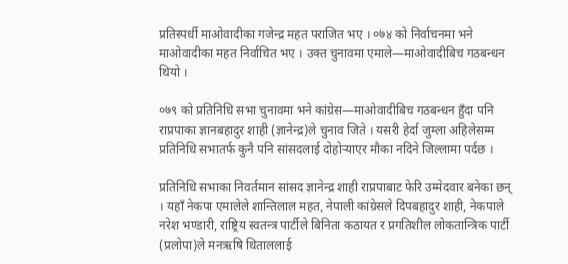प्रतिस्पर्धी माओवादीका गजेन्द्र महत पराजित भए । ०७४ को निर्वाचनमा भने माओवादीका महत निर्वाचित भए । उक्त चुनावमा एमाले—माओवादीबिच गठबन्धन थियो ।

०७९ को प्रतिनिधि सभा चुनावमा भने कांग्रेस—माओवादीबिच गठबन्धन हुँदा पनि राप्रपाका ज्ञानबहादुर शाही (ज्ञानेन्द्र)ले चुनाव जिते । यसरी हेर्दा जुम्ला अहिलेसम्म प्रतिनिधि सभातर्फ कुनै पनि सांसदलाई दोहोर्‍याएर मौका नदिने जिल्लामा पर्दछ ।

प्रतिनिधि सभाका निवर्तमान सांसद ज्ञानेन्द्र शाही राप्रपाबाट फेरि उम्मेदवार बनेका छन् । यहाँ नेकपा एमालेले शान्तिलाल महत, नेपाली कांग्रेसले दिपबहादुर शाही, नेकपाले नरेश भण्डारी, राष्ट्रिय स्वतन्त्र पार्टीले बिनिता कठायत र प्रगतिशील लोकतान्त्रिक पार्टी (प्रलोपा)ले मनऋषि धिताललाई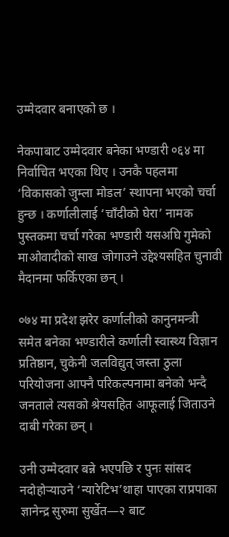उम्मेदवार बनाएको छ ।

नेकपाबाट उम्मेदवार बनेका भण्डारी ०६४ मा निर्वाचित भएका थिए । उनकै पहलमा ‘विकासको जुम्ला मोडल’ स्थापना भएको चर्चा हुन्छ । कर्णालीलाई ‘चाँदीको घेरा’ नामक पुस्तकमा चर्चा गरेका भण्डारी यसअघि गुमेको माओवादीको साख जोगाउने उद्देश्यसहित चुनावी मैदानमा फर्किएका छन् ।

०७४ मा प्रदेश झरेर कर्णालीको कानुनमन्त्री समेत बनेका भण्डारीले कर्णाली स्वास्थ्य विज्ञान प्रतिष्ठान, चुकेनी जलविद्युत् जस्ता ठुला परियोजना आफ्नै परिकल्पनामा बनेको भन्दै जनताले त्यसको श्रेयसहित आफूलाई जिताउने दाबी गरेका छन् ।

उनी उम्मेदवार बन्ने भएपछि र पुनः सांसद नदोहोर्‍याउने ‘न्यारेटिभ’थाहा पाएका राप्रपाका ज्ञानेन्द्र सुरुमा सुर्खेत—२ बाट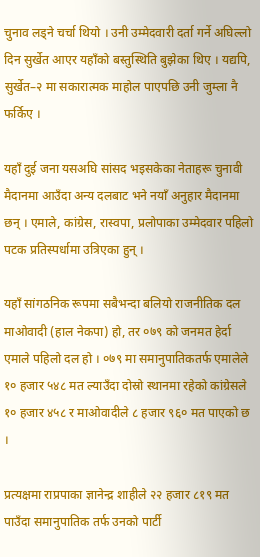चुनाव लड्ने चर्चा थियो । उनी उम्मेदवारी दर्ता गर्ने अघिल्लो दिन सुर्खेत आएर यहाँको बस्तुस्थिति बुझेका थिए । यद्यपि, सुर्खेत–२ मा सकारात्मक माहोल पाएपछि उनी जुम्ला नै फर्किए ।

यहाँ दुई जना यसअघि सांसद भइसकेका नेताहरू चुनावी मैदानमा आउँदा अन्य दलबाट भने नयाँ अनुहार मैदानमा छन् । एमाले, कांग्रेस, रास्वपा, प्रलोपाका उम्मेदवार पहिलो पटक प्रतिस्पर्धामा उत्रिएका हुन् ।

यहाँ सांगठनिक रूपमा सबैभन्दा बलियो राजनीतिक दल माओवादी (हाल नेकपा) हो, तर ०७९ को जनमत हेर्दा एमाले पहिलो दल हो । ०७९ मा समानुपातिकतर्फ एमालेले १० हजार ५४८ मत ल्याउँदा दोस्रो स्थानमा रहेको कांग्रेसले १० हजार ४५८ र माओवादीले ८ हजार ९६० मत पाएको छ ।

प्रत्यक्षमा राप्रपाका ज्ञानेन्द्र शाहीले २२ हजार ८१९ मत पाउँदा समानुपातिक तर्फ उनको पार्टी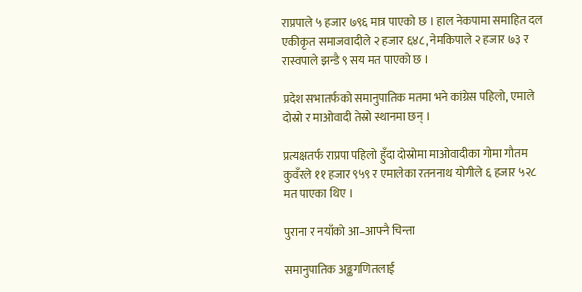राप्रपाले ५ हजार ७९६ मात्र पाएको छ । हाल नेकपामा समाहित दल एकीकृत समाजवादीले २ हजार ६४८, नेमकिपाले २ हजार ७३ र रास्वपाले झन्डै ९ सय मत पाएको छ ।

प्रदेश सभातर्फको समानुपातिक मतमा भने कांग्रेस पहिलो, एमाले दोस्रो र माओवादी तेस्रो स्थानमा छन् ।

प्रत्यक्षतर्फ राप्रपा पहिलो हुँदा दोस्रोमा माओवादीका गोमा गौतम कुवँरले ११ हजार ९५९ र एमालेका रतननाथ योगीले ६ हजार ५२८ मत पाएका थिए ।

पुराना र नयाँको आ–आफ्नै चिन्ता

समानुपातिक अङ्कगणितलाई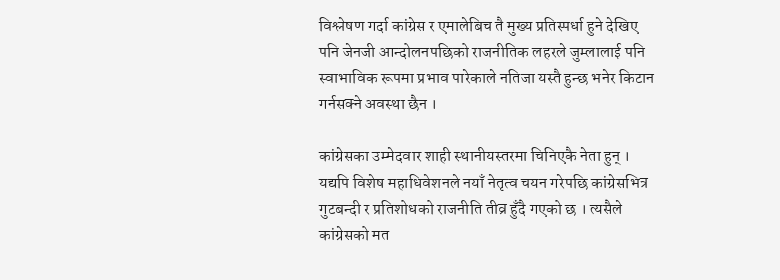विश्लेषण गर्दा कांग्रेस र एमालेबिच तै मुख्य प्रतिस्पर्धा हुने देखिए पनि जेनजी आन्दोलनपछिको राजनीतिक लहरले जुम्लालाई पनि स्वाभाविक रूपमा प्रभाव पारेकाले नतिजा यस्तै हुन्छ भनेर किटान गर्नसक्ने अवस्था छैन ।

कांग्रेसका उम्मेदवार शाही स्थानीयस्तरमा चिनिएकै नेता हुन् । यद्यपि विशेष महाधिवेशनले नयाँ नेतृत्व चयन गरेपछि कांग्रेसभित्र गुटबन्दी र प्रतिशोधको राजनीति तीव्र हुँदै गएको छ । त्यसैले कांग्रेसको मत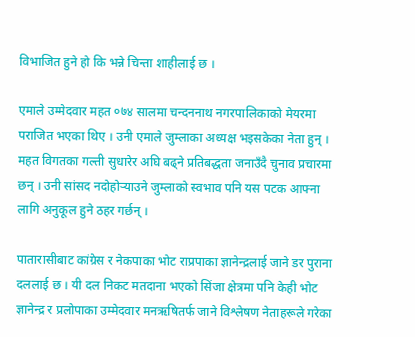विभाजित हुने हो कि भन्ने चिन्ता शाहीलाई छ ।

एमाले उम्मेदवार महत ०७४ सालमा चन्दननाथ नगरपालिकाको मेयरमा पराजित भएका थिए । उनी एमाले जुम्लाका अध्यक्ष भइसकेका नेता हुन् । महत विगतका गल्ती सुधारेर अघि बढ्ने प्रतिबद्धता जनाउँदै चुनाव प्रचारमा छन् । उनी सांसद नदोहोर्‍याउने जुम्लाको स्वभाव पनि यस पटक आफ्ना लागि अनुकूल हुने ठहर गर्छन् ।

पातारासीबाट कांग्रेस र नेकपाका भोट राप्रपाका ज्ञानेन्द्रलाई जाने डर पुराना दललाई छ । यी दल निकट मतदाना भएको सिंजा क्षेत्रमा पनि केही भोट ज्ञानेन्द्र र प्रलोपाका उम्मेदवार मनऋषितर्फ जाने विश्लेषण नेताहरूले गरेका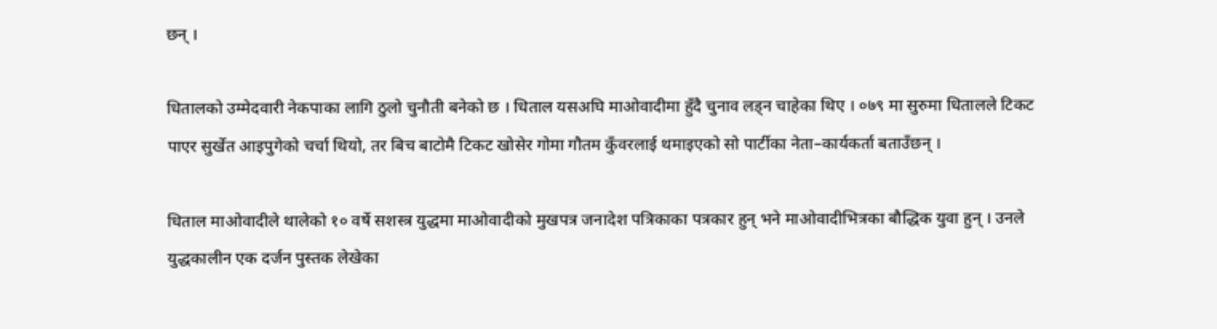छन् ।

धितालको उम्मेदवारी नेकपाका लागि ठुलो चुनौती बनेको छ । धिताल यसअघि माओवादीमा हुँदै चुनाव लड्न चाहेका थिए । ०७९ मा सुरुमा धितालले टिकट पाएर सुर्खेत आइपुगेको चर्चा थियो, तर बिच बाटोमै टिकट खोसेर गोमा गौतम कुँवरलाई थमाइएको सो पार्टीका नेता–कार्यकर्ता बताउँछन् ।

धिताल माओवादीले थालेको १० वर्षे सशस्त्र युद्धमा माओवादीको मुखपत्र जनादेश पत्रिकाका पत्रकार हुन् भने माओवादीभित्रका बौद्धिक युवा हुन् । उनले युद्धकालीन एक दर्जन पुस्तक लेखेका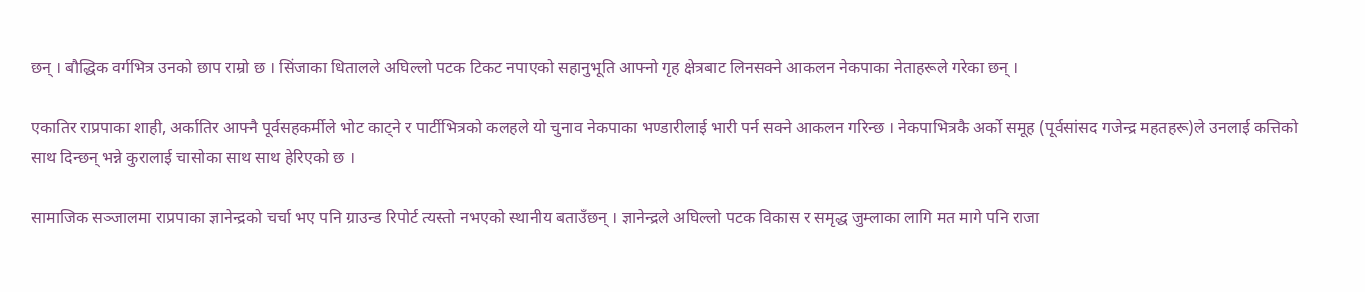छन् । बौद्धिक वर्गभित्र उनको छाप राम्रो छ । सिंजाका धितालले अघिल्लो पटक टिकट नपाएको सहानुभूति आफ्नो गृह क्षेत्रबाट लिनसक्ने आकलन नेकपाका नेताहरूले गरेका छन् ।

एकातिर राप्रपाका शाही, अर्कातिर आफ्नै पूर्वसहकर्मीले भोट काट्ने र पार्टीभित्रको कलहले यो चुनाव नेकपाका भण्डारीलाई भारी पर्न सक्ने आकलन गरिन्छ । नेकपाभित्रकै अर्को समूह (पूर्वसांसद गजेन्द्र महतहरू)ले उनलाई कत्तिको साथ दिन्छन् भन्ने कुरालाई चासोका साथ साथ हेरिएको छ ।

सामाजिक सञ्जालमा राप्रपाका ज्ञानेन्द्रको चर्चा भए पनि ग्राउन्ड रिपोर्ट त्यस्तो नभएको स्थानीय बताउँछन् । ज्ञानेन्द्रले अघिल्लो पटक विकास र समृद्ध जुम्लाका लागि मत मागे पनि राजा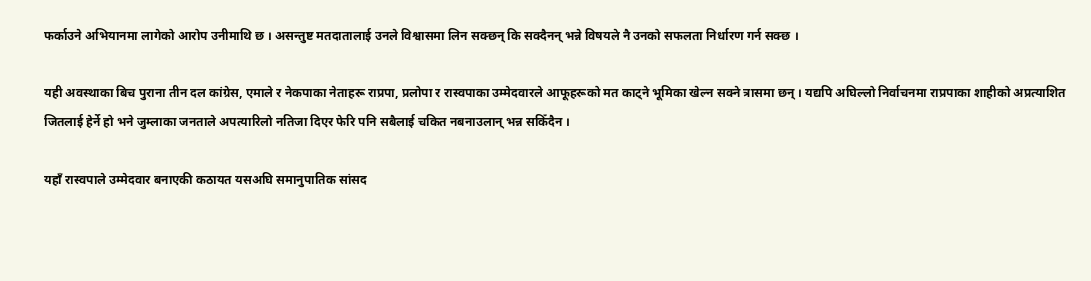फर्काउने अभियानमा लागेको आरोप उनीमाथि छ । असन्तुष्ट मतदातालाई उनले विश्वासमा लिन सक्छन् कि सक्दैनन् भन्ने विषयले नै उनको सफलता निर्धारण गर्न सक्छ ।

यही अवस्थाका बिच पुराना तीन दल कांग्रेस, एमाले र नेकपाका नेताहरू राप्रपा, प्रलोपा र रास्वपाका उम्मेदवारले आफूहरूको मत काट्ने भूमिका खेल्न सक्ने त्रासमा छन् । यद्यपि अघिल्लो निर्वाचनमा राप्रपाका शाहीको अप्रत्याशित जितलाई हेर्ने हो भने जुम्लाका जनताले अपत्यारिलो नतिजा दिएर फेरि पनि सबैलाई चकित नबनाउलान् भन्न सकिँदैन ।

यहाँ रास्वपाले उम्मेदवार बनाएकी कठायत यसअघि समानुपातिक सांसद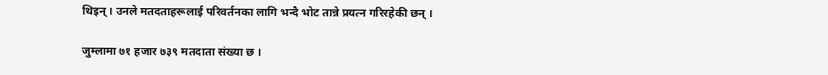थिइन् । उनले मतदताहरूलाई परिवर्तनका लागि भन्दै भोट तान्ने प्रयत्न गरिरहेकी छन् ।

जुम्लामा ७१ हजार ७३९ मतदाता संख्या छ ।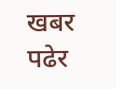खबर पढेर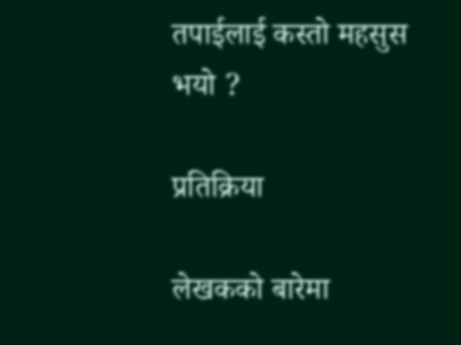तपाईलाई कस्तो महसुस भयो ?

प्रतिक्रिया

लेखकको बारेमा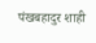पंखबहादुर शाही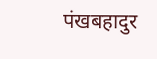पंखबहादुर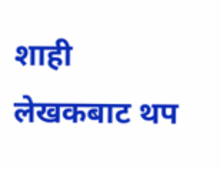शाही
लेखकबाट थप